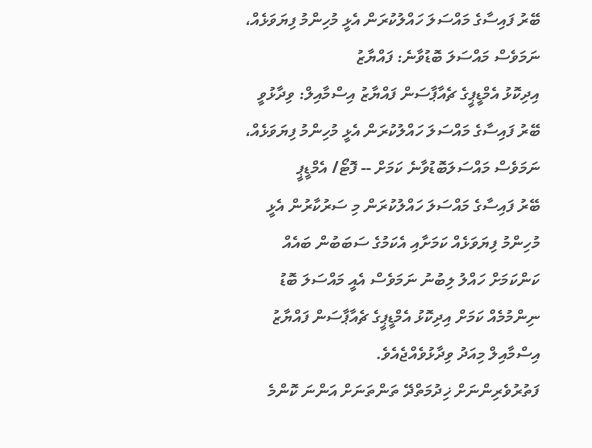ބޭރު ފައިސާގެ މައްސަލަ ހައްލުކުރަން އެޅީ މުހިންމު ފިޔަވަޅެއް، ނަމަވެސް މައްސަލަ ބޮޑުވާނެ: ފައްޔާޒު
އިދިކޮޅު އެމްޑީޕީގެ ޗެއާޕާސަން ފައްޔާޒު އިސްމާއިލް: ވިދާޅުވީ ބޭރު ފައިސާގެ މައްސަލަ ހައްލުކުރަން އެޅީ މުހިންމު ފިޔަވަޅެއް، ނަމަވެސް މައްސަލަބޮޑުވާނެ ކަމަށް -- ފޮޓޯ/ އެމްޑީޕީ
ބޭރު ފައިސާގެ މައްސަލަ ހައްލުކުރަން މި ސަރުކާރުން އެޅީ މުހިންމު ފިޔަވަޅެއް ކަމަށާއި އެކަމުގެ ސަބަބުން ބައެއް ކަންކަމަށް ހައްލު ލިބުނު ނަމަވެސް އެއީ މައްސަލަ ބޮޑު ނިންމުމެއް ކަމަށް އިދިކޮޅު އެމްޑީޕީގެ ޗެއާޕާސަން ފައްޔާޒު އިސްމާއިލް މިއަދު ވިދާޅުވެއްޖެއެވެ.
ފަތުރުވެރިންނަށް ޚިދުމަތްދޭ ތަންތަނަށް އަންނަ ކޮންމެ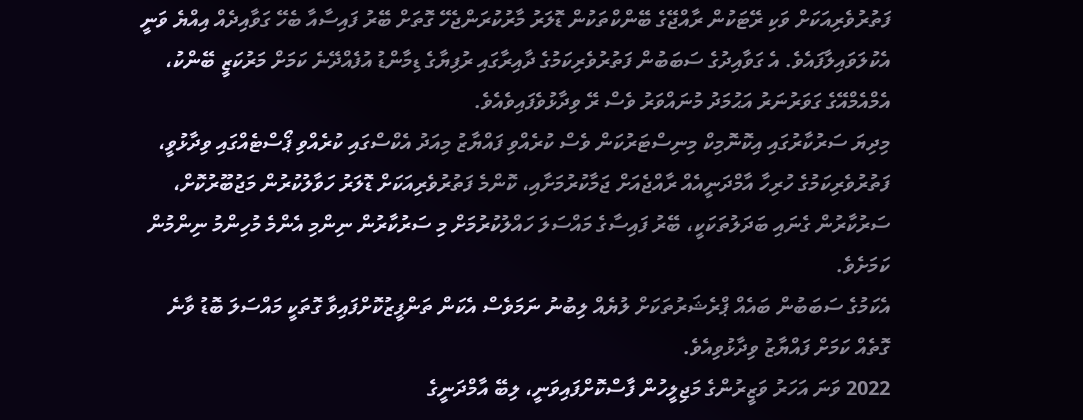ފަތުރުވެރިއަކަށް ވަކި ރޭޓަކުން ރާއްޖޭގެ ބޭންކްތަކުން ޑޮލަރު މާރުކުރަންޖެހޭ ގޮތަށް ބޭރު ފައިސާއާ ބެހޭ ގަވާއިދެއް އިއްޔެ ވަނީ އެކުލަވައިލާފައެވެ. އެ ގަވާއިދުގެ ސަބަބުން ފަތުރުވެރިކަމުގެ ދާއިރާގައި ރުފިޔާގެ ޑިމާންޑު އުފެއްދޭނެ ކަމަށް މަރުކަޒީ ބޭންކު، އެމްއެމްއޭގެ ގަވަރުނަރު އަޙުމަދު މުނައްވަރު ވެސް ރޭ ވިދާޅުވެފައިވެއެވެ.
މިދިޔަ ސަރުކާރުގައި އިކޮނޮމިކް މިނިސްޓަރުކަން ވެސް ކުރެއްވި ފައްޔާޒު މިއަދު އެކްސްގައި ކުރެއްވި ޕޯސްޓެއްގައި ވިދާޅުވީ، ފަތުރުވެރިކަމުގެ ހުރިހާ އާމްދަނީއެއް ރާއްޖެއަށް ޖަމާކުރުމަށާއި، ކޮންމެ ފަތުރުވެރިއަކަށް ޑޮލަރު ހަވާލުކުރުން މަޖުބޫރުކޮށް، ސަރުކާރުން ގެނައި ބަދަލުތަކަކީ، ބޭރު ފައިސާގެ މައްސަލަ ހައްލުކުރުމަށް މި ސަރުކާރުން ނިންމި އެންމެ މުހިންމު ނިންމުން ކަމަށެވެ.
އެކަމުގެ ސަބަބުން ބައެއް ޕްރެޝަރުތަކަށް ލުޔެއް ލިބުނު ނަމަވެސް އެކަން ތަންފީޒުކޮށްފައިވާ ގޮތަކީ މައްސަލަ ބޮޑު ވާނެ ގޮތެއް ކަމަށް ފައްޔާޒު ވިދާޅުވިއެވެ.
2022 ވަނަ އަހަރު ވަޒީރުންގެ މަޖިލީހުން ފާސްކޮށްފައިވަނީ، ލިބޭ އާމްދަނީގެ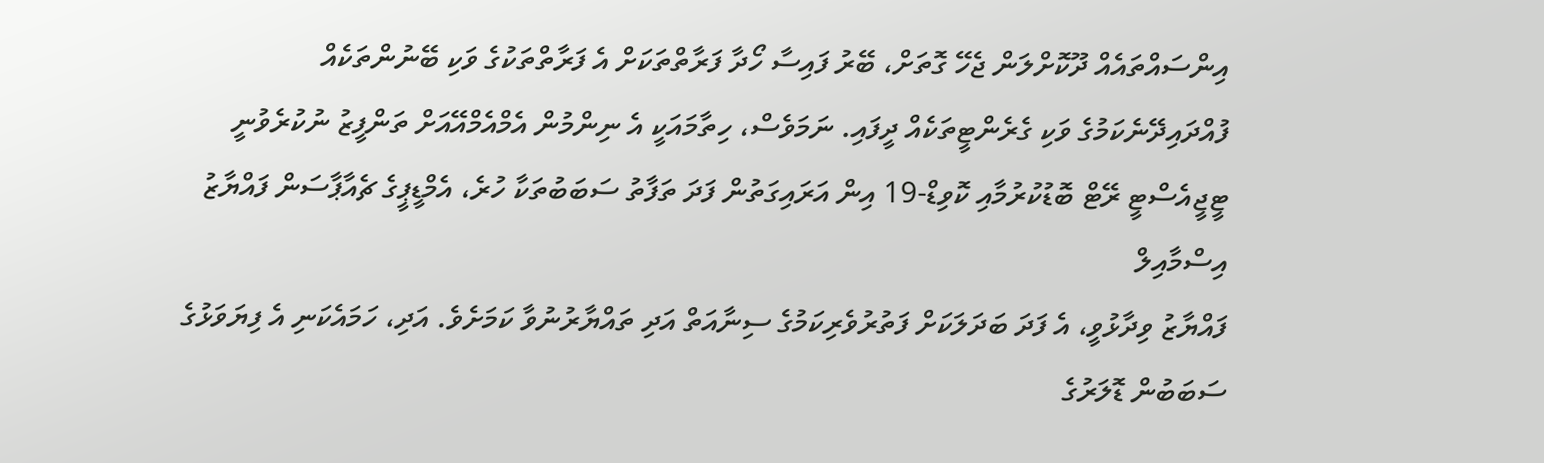އިންސައްތައެއް ދޫކޮށްލަން ޖެހޭ ގޮތަށް، ބޭރު ފައިސާ ހޯދާ ފަރާތްތަކަށް އެ ފަރާތްތަކުގެ ވަކި ބޭނުންތަކެއް ފުއްދައިދޭނެކަމުގެ ވަކި ގެރެންޓީތަކެއް ދީފައި. ނަމަވެސް، ހިތާމައަކީ އެ ނިންމުން އެމްއެމްއޭއަށް ތަންފީޒު ނުކުރެވުނީ ޓީޖީއެސްޓީ ރޭޓް ބޮޑުކުރުމާއި ކޮވިޑް-19 އިން އަރައިގަތުން ފަދަ ތަފާތު ސަބަބުތަކާ ހުރެ، އެމްޑީޕީގެ ޗެއާޕާސަން ފައްޔާޒު އިސްމާއިލް
ފައްޔާޒު ވިދާޅުވީ، އެ ފަދަ ބަދަލަކަށް ފަތުރުވެރިކަމުގެ ސިނާއަތް އަދި ތައްޔާރުނުވާ ކަމަށެވެ. އަދި، ހަމައެކަނި އެ ފިޔަވަޅުގެ ސަބަބުން ޑޮލަރުގެ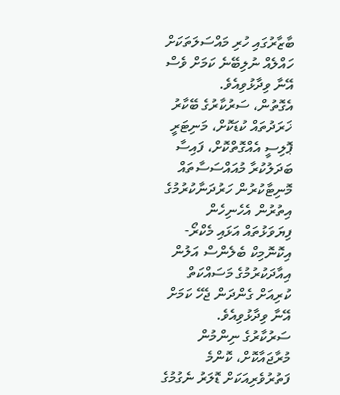ބާޒާރުގައި ހުރި މައްސަލަތަކަށް ހައްލެއް ނުލިބޭނެ ކަމަށް ވެސް އޭނާ ވިދާޅުވިއެވެ.
އެގޮތުން، ސަރުކާރުގެ ބޭކާރު ޚަރަދުތައް ކުޑަކޮށް، މަނިޓަރީ ޕޮލިސީ އެއްގޮތްކޮށް، ފައިސާ ބަދަލުކުރާ މުއައްސަސާތައް މޮނިޓާކުރުން ހަރުދަނާކުރުމުގެ އިތުރުން އެހެނިހެން ފިޔަވަޅުތައް އަޅައި މެކްރޯ-އިކޮނޮމިކް ބެލެންސް އަލުން އިއާދަކުރުމުގެ މަސައްކަތް ކުރިއަށް ގެންދަން ޖެހޭ ކަމަށް އޭނާ ވިދާޅުވިއެވެ.
ސަރުކާރުގެ ނިންމުން މުރާޖައާކޮށް، ކޮންމެ ފަތުރުވެރިއަކަށް ޑޮލަރު ނެގުމުގެ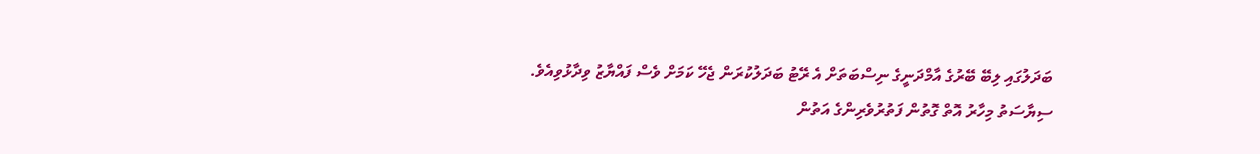ބަދަލުގައި ލިބޭ ބޭރުގެ އާމްދަނީގެ ނިސްބަތަށް އެ ރޭޓު ބަދަލުކުރަން ޖެހޭ ކަމަށް ވެސް ފައްޔާޒު ވިދާޅުވިއެވެ.
ސިޔާސަތު މިހާރު އޮތް ގޮތުން ފަތުރުވެރިންގެ އަތުން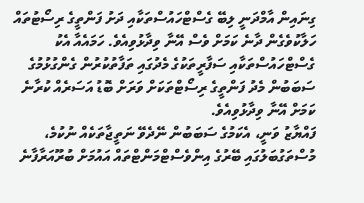ގިނައިން އާމްދަނީ ލިބޭ ގެސްޓްހައުސްތަކާއި ދަށު ފަންތީގެ ރިސޯޓުތައް ހަލާކުވެގެން ދާނެ ކަމަށް ވެސް އޭނާ ވިދާޅުވިއެވެ. ހަމައެއާ އެކު ގެސްޓްހައުސްތަކާއި ސަފާރީތަކުގެ މެދުގައި ތަފާތުކުރުން ގެންގުޅުމުގެ ސަބަބުން މެދު ފަންތީގެ ރިސޯޓްތަކަށް ވަރަށް ބޮޑު އަސަރެއް ކުރާނެ ކަމަށް އޭނާ ވިދާޅުވިއެވެ.
ފައްޔާޒު ވަނީ، އެކަމުގެ ސަބަބުން ނޭދެވޭ ނަތީޖާތަކެއް ނުކުމެ، މުސްތަގުބަލުގައި ބޭރުގެ އިންވެސްޓްމަންޓްތައް އައުމަށް ބުރޫއަރާފާނެ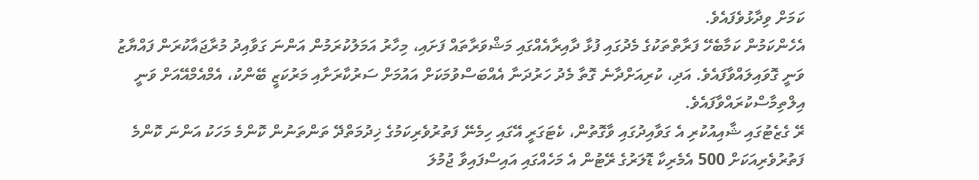ކަމަށް ވިދާޅުވެފައެވެ.
އެހެންކަމުން ކަމާބެހޭ ފަރާތްތަކުގެ މެދުގައި ފުޅާ ދާއިރާއެއްގައި މަޝްވަރާތައް ފަށައި، މިހާރު އަމަލުކުރަމުން އަންނަ ގަވާއިދު މުރާޖައާކުރަން ފައްޔާޒު ވަނީ ގޮވައިލައްވާފައެވެ. އަދި، ކުރިއަށްދާނެ ގޮތާ މެދު ހަރުދަނާ އެއްބަސްވުމަކަށް އައުމަށް ސަރުކާރަށާއި މަރުކަޒީ ބޭންކު، އެމްއެމްއޭއަށް ވަނީ އިލްތިމާސްކުރައްވާފައެވެ.
ރޭ ގެޒެޓުގައި ޝާއިއުކުރި އެ ގަވާއިދުގައި ވާގޮތުން، ކެޓަގަރީ އޭގައި ހިމެނޭ ފަތުރުވެރިކަމުގެ ޚިދުމަތްދޭ ތަންތަނުން ކޮންމެ މަހަކު އަންނަ ކޮންމެ ފަތުރުވެރިއަކަށް 500 އެމެރިކާ ޑޮލަރުގެ ރޭޓުން އެ މަހެއްގައި އައިސްފައިވާ ޖުމުލަ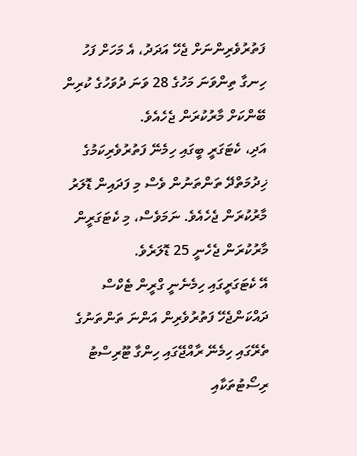ފަތުރުވެރިންނަށް ޖެހޭ އަދަދު، އެ މަހަށް ފަހު ހިނގާ ތިންވަނަ މަހުގެ 28 ވަނަ ދުވަހުގެ ކުރިން ބޭންކަށް މާރުކުރަން ޖެހެއެވެ.
އަދި، ކެޓަގަރީ ބީގައި ހިމެނޭ ފަތުރުވެރިކަމުގެ ޚިދުމަތްދޭ ތަންތަނުން ވެސް މި ފަދައިން ޑޮލަރު މާރުކުރަން ޖެހެއެވެ. ނަމަވެސް، މި ކެޓަގަރީން މާރުކުރަން ޖެހެނީ 25 ޑޮލަރެވެ.
އޭ ކެޓަގަރީގައި ހިމެނެނީ ގްރީން ޓެކްސް ދައްކަންޖެހޭ ފަތުރުވެރިން އަންނަ ތަންތަނުގެ ތެރޭގައި ހިމެނޭ ރާއްޖޭގައި ހިންގާ ޓޫރިސްޓު ރިސޯޓުތަކާއި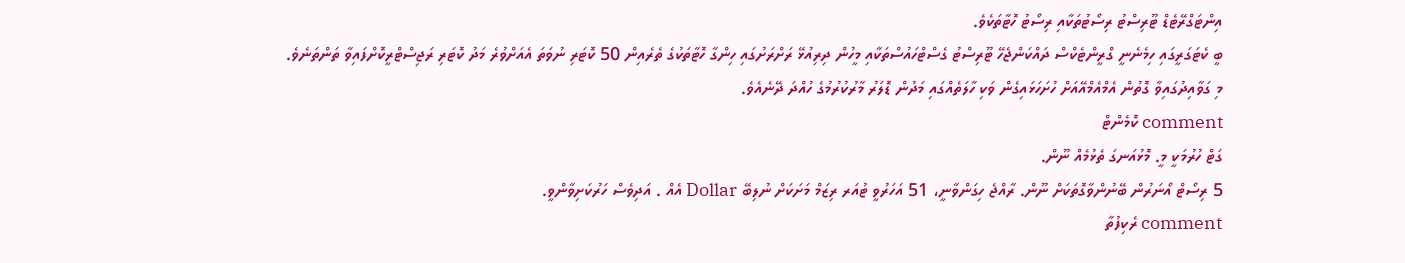އިންޓަގްރޭޓެޑް ޓޫރިސްޓު ރިސޯޓުތަކާއި ރިސޯޓު ހޮޓާތަކެވެ.
ބީ ކެޓަގަރީގައި ހިމެނެނީ ގްރީންޓެކްސް ދައްކަންޖެހޭ ޓޫރިސްޓު ގެސްޓްހައުސްތަކާއި މީހުން ދިރިއުޅޭ ރަށްރަށުގައި ހިންގާ ހޮޓާތަކުގެ ތެރެއިން 50 ކޮޓަރި ނުވަތަ އެއަށްވުރެ މަދު ކޮޓަރި ރަޖިސްޓްރީކޮށްފައިވާ ތަންތަނެވެ.
މި ގަވާއިދުގައިވާ ގޮތުން އެމްއެމްއޭއަށް ހުށަހަޅައިގެން ވަކި ހާލަތެއްގައި މަދުން ޑޮލަރު މާރުކުރުމުގެ ހުއްދަ ދޭނެއެވެ.
comment ކޮމެންޓް
ގަޓް ހުރުމަކީ މީ. މޮޅުއަނގަ ތެޅުމެއް ނޫން.
5 ރިސޯޓް އޯނަރުން ބޭނުންވާގޮތަކަށް ނޫން. ރާއްޖެ ހިގަންވާނީ، 51 އަހަރުވީ ޓުއަރ ރިޒަމް މަށަކަށް ނުލިބޭ Dollar އެއް . އަދިވެސް ހަރުކަށިވާންވީ.
comment ރެކިފުތާ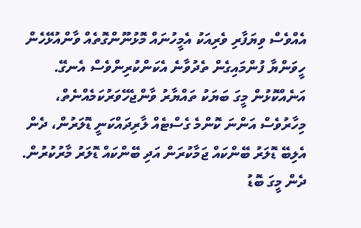އެއްވެސް ވިޔަފާރި ވެރިއަކު އެމީހުނައް މޮޅުނޫންގޮތެއް ވާންއުޅޭހެން ހީވަންޔާ ފުންމައިގެން ތެދުވާނެ އެކަންކުރިންވެސް އެނގޭ. އަނެއްކޮޅުން މީގަ ބަޔަކު ތައްޔާރު ވާންޖެހޭވަރުކަމެއްނެތް، މިހާރުވެސް އަންނަ ކޮންމެ ގެސްޓެއް ލާރިދައްކަނީ ޑޮލަރުން، ދެން އެލިބޭ ޑޮލަރު ބޭންކައް ޖަމާކުރަން އަދި ބޭންކައް ޑޮލަރު މާރުކުރުން. ދެން މީގަ ބޮޑު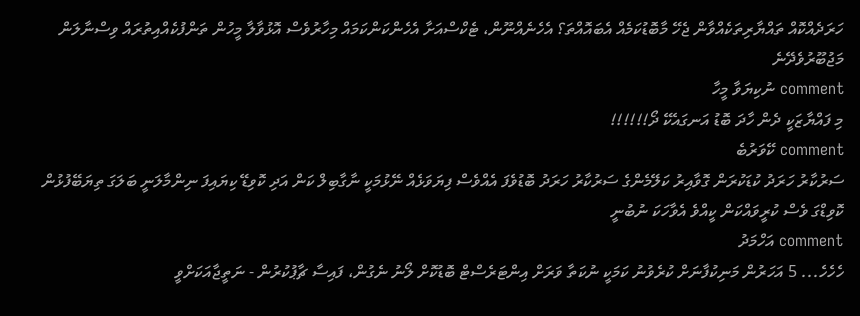ހަރަދެއްކޮއް ތައްޔާރިތަކެއްވާން ޖެހޭ މާބޮޑުކަމެއް އެބައޮއްތަ؟ އެހެނެއްނޫން، ޓެކްސްއަށާ އެހެންކަންކަމައް މިހާރުވެސް އޮޅުވާލާ މީހުން ތަންފުކެއްއިތުރައް ވިސްނާލަން މަޖުބޫރުވެދޭނެ
comment ނުކިޔަވާ މީހާ
މި ފައްޔާޒަކީ ދެން ހާދަ ބޮޑު އަނގައެކޭ ދޯ!!!!!!
comment ކޭވަރުބެ
ސަރުކާރު ހަރަދު ކުޑަކުރަން ގޮވާއިރު ކަލޭމެންގެ ސަރުކާރު ހަރަދު ބޮޑުވެފަ އެއްވެސް ފިޔަވަޅެއް ނޭޅުމަކީ ނާގާބިލް ކަން އަދި ކޮވިޑޭ ކިޔައިފަ ނިންމާލަނީ ބަލަގަ ތިޔަބޭފުޅުން ކޮވިޑްގަ ވެސް ކުރީވައްކަން ކީއްވެ އެވާހަކަ ނުބުނީ
comment އަހްމަދު
ހެހެހެ... 5 އަހަރުން މަނިކުފާނަށް ކުރެވުނު ކަމަކީ ނުކަތާ ވަރަށް އިންޓަރެސްޓް ބޮޑުކޮށް ލޯނު ނެގުން، ފައިސާ ޗާޕުކުރުން - ނަތީޖާއަކަށްވީ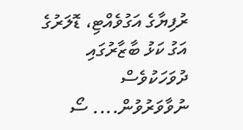ރުފިޔާގެ އަގުވެއްޓި، ޑޮލަރުގެ އަގު ކަޅު ބާޒާރުގައި ދުވަހަކުވެސް ނުވާވަރުވުން.... ސޯ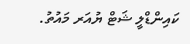ކައިންޑްލީ ޝަޓް ޔުއަރ މައުތު.